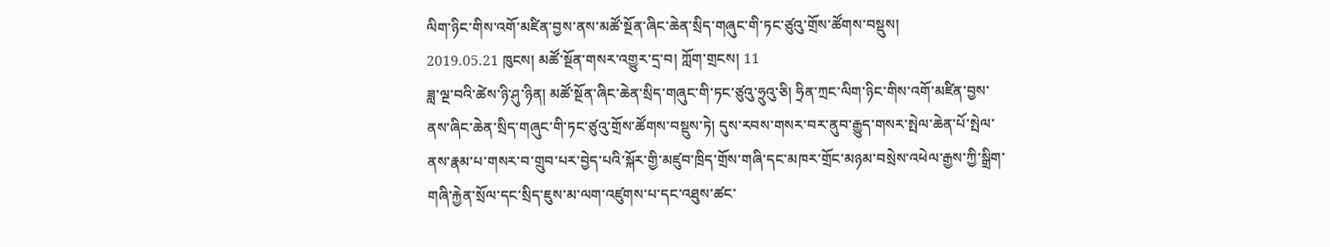ལིག་ཉིང་གིས་འགོ་མཛིན་བྱས་ནས་མཚོ་སྔོན་ཞིང་ཆེན་སྲིད་གཞུང་གི་ཏང་ཙུའུ་གྲོས་ཚོགས་བསྡུས།
2019.05.21 ཁུངས། མཚོ་སྔོན་གསར་འགྱུར་དྲ་བ། ཀློག་གྲངས། 11
ཟླ་ལྔ་བའི་ཚེས་ཉི་ཤུ་ཉིན། མཚོ་སྔོན་ཞིང་ཆེན་སྲིད་གཞུང་གི་ཏང་ཙུའུ་ཧྲུའུ་ཅི། ཧྲིན་ཀྲང་ལིག་ཉིང་གིས་འགོ་མཛིན་བྱས་ནས་ཞིང་ཆེན་སྲིད་གཞུང་གི་ཏང་ཙུའུ་གྲོས་ཚོགས་བསྡུས་ཏེ། དུས་རབས་གསར་བར་ནུབ་རྒྱུད་གསར་སྤེལ་ཆེན་པོ་སྤེལ་ནས་རྣམ་པ་གསར་བ་གྲུབ་པར་བྱེད་པའི་སྐོར་གྱི་མཛུབ་ཁྲིད་གྲོས་གཞི་དང་མཁར་གྲོང་མཉམ་བསྲེས་འཕེལ་རྒྱས་ཀྱི་སྒྲིག་གཞི་རྐྱེན་སྲོལ་དང་སྲིད་ཇུས་མ་ལག་འཛུགས་པ་དང་འཐུས་ཚང་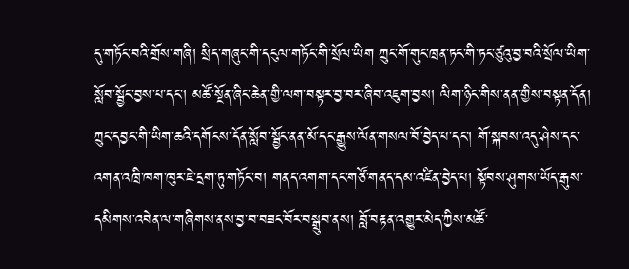དུ་གཏོང་བའི་གྲོས་གཞི། སྲིད་གཞུང་གི་དངུལ་གཏོང་གི་སྲོལ་ཡིག ཀྲུང་གོ་གུང་ཁྲན་ཏང་གི་ཏང་ཙུའུ་བྱ་བའི་སྲོལ་ཡིག་སློབ་སྦྱོང་བྱས་པ་དང་། མཚོ་སྔོན་ཞིང་ཆེན་གྱི་ལག་བསྟར་བྱ་བར་ཞིབ་འཇུག་བྱས། ལིག་ཉིང་གིས་ནན་གྱིས་བསྟན་དོན། ཀྲུང་དབྱང་གི་ཡིག་ཆའི་དགོངས་དོན་སློབ་སྦྱོང་ནན་མོ་དང་རྒྱུས་ལོན་གསལ་བོ་བྱེད་པ་དང་། གོ་སྐབས་འདུ་ཤེས་དང་འགན་འཁྲི་ཁག་ཁུར་ཇེ་དྲག་ཏུ་གཏོང་བ། གནད་འགག་དང་གཙོ་གནད་དམ་འཛིན་བྱེད་པ། སྟོབས་ཤུགས་ཡོད་རྒུས་དམིགས་འབེན་ལ་གཞིགས་ནས་བྱ་བ་བཟང་བོར་བསྒྲུབ་ནས། བློ་བརྟན་འགྱུར་མེད་ཀྱིས་མཚོ་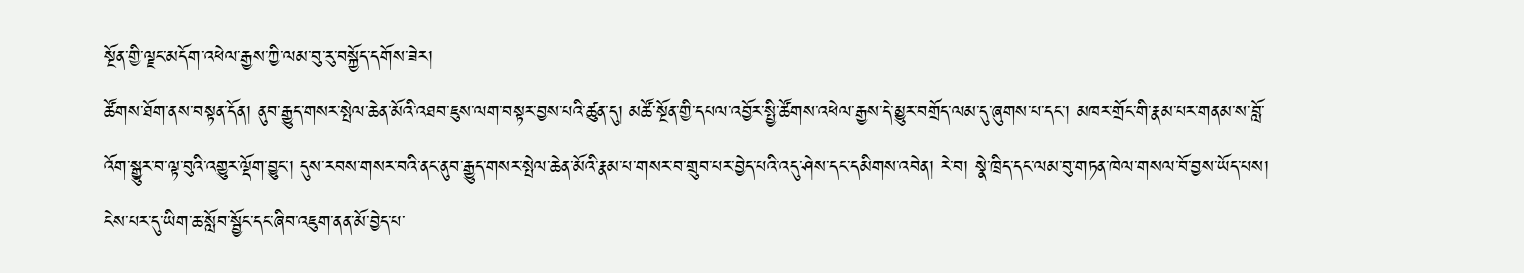སྔོན་གྱི་ལྗང་མདོག་འཕེལ་རྒྱས་ཀྱི་ལམ་བུ་རུ་བསྐྱོད་དགོས་ཟེར།
ཚོགས་ཐོག་ནས་བསྟན་དོན། ནུབ་རྒྱུད་གསར་སྤེལ་ཆེན་མོའི་འཐབ་ཇུས་ལག་བསྟར་བྱས་པའི་ཚུན་དུ། མཚོ་སྔོན་གྱི་དཔལ་འབྱོར་སྤྱི་ཚོགས་འཕེལ་རྒྱས་དེ་མྱུར་བགྲོད་ལམ་དུ་ཞུགས་པ་དང་། མཁར་གྲོང་གི་རྣམ་པར་གནམ་ས་བློ་འོག་སྒྱུར་བ་ལྟ་བུའི་འགྱུར་ལྡོག་བྱུང་། དུས་རབས་གསར་བའི་ནང་ནུབ་རྒྱུད་གསར་སྤེལ་ཆེན་མོའི་རྣམ་པ་གསར་བ་གྲུབ་པར་བྱེད་པའི་འདུ་ཤེས་དང་དམིགས་འབེན། རེ་བ། སྣེ་ཁྲིད་དང་ལམ་བུ་གཏན་ཁེལ་གསལ་བོ་བྱས་ཡོད་པས། ངེས་པར་དུ་ཡིག་ཆ་སློབ་སྦྱོང་དང་ཞིབ་འཇུག་ནན་མོ་བྱེད་པ་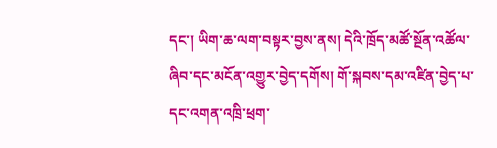དང་། ཡིག་ཆ་ལག་བསྟར་བྱས་ནས། དེའི་ཁྲོད་མཚོ་སྔོན་འཚོལ་ཞིབ་དང་མངོན་འགྱུར་བྱེད་དགོས། གོ་སྐབས་དམ་འཛིན་བྱེད་པ་དང་འགན་འཁྲི་ཕྲག་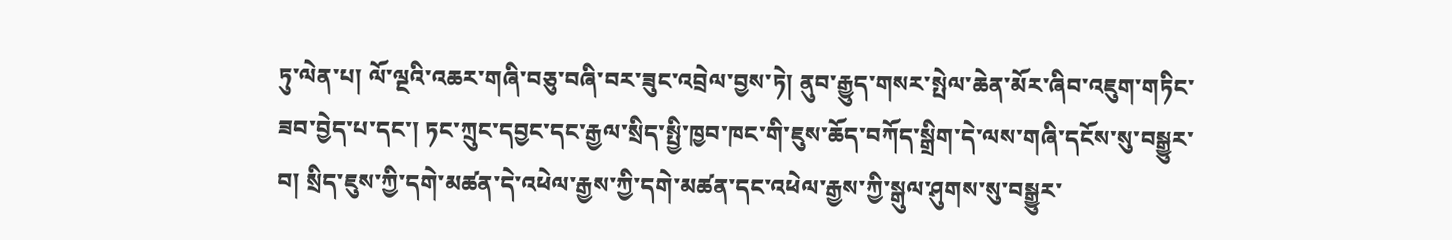ཏུ་ལེན་པ། ལོ་ལྔའི་འཆར་གཞི་བཅུ་བཞི་བར་ཟུང་འབྲེལ་བྱས་ཏེ། ནུབ་རྒྱུད་གསར་སྤེལ་ཆེན་མོར་ཞིབ་འཇུག་གཏིང་ཟབ་བྱེད་པ་དང་། ཏང་ཀྲུང་དབྱང་དང་རྒྱལ་སྲིད་སྤྱི་ཁྱབ་ཁང་གི་ཇུས་ཆོད་བཀོད་སྒྲིག་དེ་ལས་གཞི་དངོས་སུ་བསྒྱུར་བ། སྲིད་ཇུས་ཀྱི་དགེ་མཚན་དེ་འཕེལ་རྒྱས་ཀྱི་དགེ་མཚན་དང་འཕེལ་རྒྱས་ཀྱི་སྒུལ་ཤུགས་སུ་བསྒྱུར་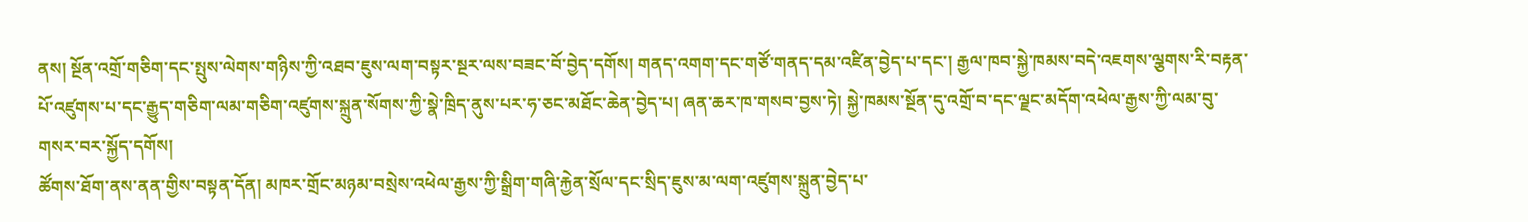ནས། སྔོན་འགྲོ་གཅིག་དང་སྤུས་ལེགས་གཉིས་ཀྱི་འཐབ་ཇུས་ལག་བསྟར་སྔར་ལས་བཟང་བོ་བྱེད་དགོས། གནད་འགག་དང་གཙོ་གནད་དམ་འཛིན་བྱེད་པ་དང་། རྒྱལ་ཁབ་སྐྱེ་ཁམས་བདེ་འཇགས་ལྕགས་རི་བརྟན་པོ་འཛུགས་པ་དང་རྒྱུད་གཅིག་ལམ་གཅིག་འཛུགས་སྐྲུན་སོགས་ཀྱི་སྣེ་ཁྲིད་ནུས་པར་ཧ་ཅང་མཐོང་ཆེན་བྱེད་པ། ཞན་ཆར་ཁ་གསབ་བྱས་ཏེ། སྐྱེ་ཁམས་སྔོན་དུ་འགྲོ་བ་དང་ལྗང་མདོག་འཕེལ་རྒྱས་ཀྱི་ལམ་བུ་གསར་བར་སྐྱོད་དགོས།
ཚོགས་ཐོག་ནས་ནན་གྱིས་བསྟན་དོན། མཁར་གྲོང་མཉམ་བསྲེས་འཕེལ་རྒྱས་ཀྱི་སྒྲིག་གཞི་རྐྱེན་སྲོལ་དང་སྲིད་ཇུས་མ་ལག་འཛུགས་སྐྲུན་བྱེད་པ་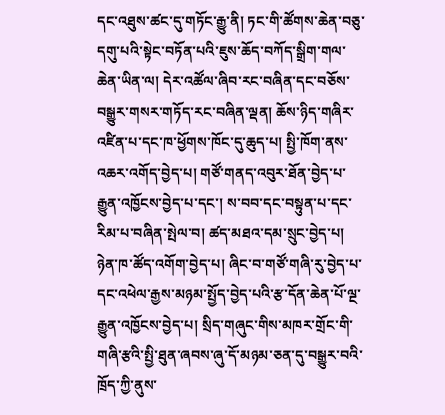དང་འཐུས་ཚང་དུ་གཏོང་རྒྱུ་ནི། ཏང་གི་ཚོགས་ཆེན་བཅུ་དགུ་པའི་སྟེང་བཏོན་པའི་ཇུས་ཆོད་བཀོད་སྒྲིག་གལ་ཆེན་ཡིན་ལ། དེར་འཚོལ་ཞིབ་རང་བཞིན་དང་བཅོས་བསྒྱུར་གསར་གཏོད་རང་བཞིན་ལྡན། ཆོས་ཉིད་གཞིར་འཛིན་པ་དང་ཁ་ཕྱོགས་ཁོང་དུ་ཆུད་པ། སྤྱི་ཁོག་ནས་འཆར་འགོད་བྱེད་པ། གཙོ་གནད་འབུར་ཐོན་བྱེད་པ་རྒྱུན་འཁྱོངས་བྱེད་པ་དང་། ས་བབ་དང་བསྟུན་པ་དང་རིམ་པ་བཞིན་སྤེལ་བ། ཚད་མཐའ་དམ་སྲུང་བྱེད་པ། ཉེན་ཁ་ཚོད་འགོག་བྱེད་པ། ཞིང་བ་གཙོ་གཞི་རུ་བྱེད་པ་དང་འཕེལ་རྒྱས་མཉམ་སྤྱོད་བྱེད་པའི་རྩ་དོན་ཆེན་པོ་ལྔ་རྒྱུན་འཁྱོངས་བྱེད་པ། སྲིད་གཞུང་གིས་མཁར་གྲོང་གི་གཞི་རྩའི་སྤྱི་ཐུན་ཞབས་ཞུ་དོ་མཉམ་ཅན་དུ་བསྒྱུར་བའི་ཁྲོད་ཀྱི་ནུས་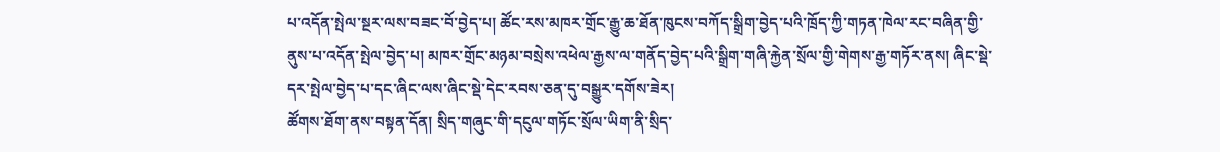པ་འདོན་སྤེལ་སྔར་ལས་བཟང་བོ་བྱེད་པ། ཚོང་རས་མཁར་གྲོང་རྒྱུ་ཆ་ཐོན་ཁུངས་བཀོད་སྒྲིག་བྱེད་པའི་ཁྲོད་ཀྱི་གཏན་ཁེལ་རང་བཞིན་གྱི་ནུས་པ་འདོན་སྤེལ་བྱེད་པ། མཁར་གྲོང་མཉམ་བསྲེས་འཕེལ་རྒྱས་ལ་གནོད་བྱེད་པའི་སྒྲིག་གཞི་རྐྱེན་སྲོལ་གྱི་གེགས་རྒྱ་གཏོར་ནས། ཞིང་སྡེ་དར་སྤེལ་བྱེད་པ་དང་ཞིང་ལས་ཞིང་སྡེ་དེང་རབས་ཅན་དུ་བསྒྱུར་དགོས་ཟེར།
ཚོགས་ཐོག་ནས་བསྟན་དོན། སྲིད་གཞུང་གི་དངུལ་གཏོང་སྲོལ་ཡིག་ནི་སྲིད་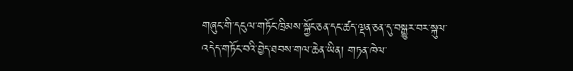གཞུང་གི་དངུལ་གཏོང་ཁྲིམས་སྐྱོང་ཅན་དང་ཚད་ལྡན་ཅན་དུ་བསྒྱུར་བར་སྐུལ་འདེད་གཏོང་བའི་བྱེད་ཐབས་གལ་ཆེན་ཡིན། གཏན་ཁེལ་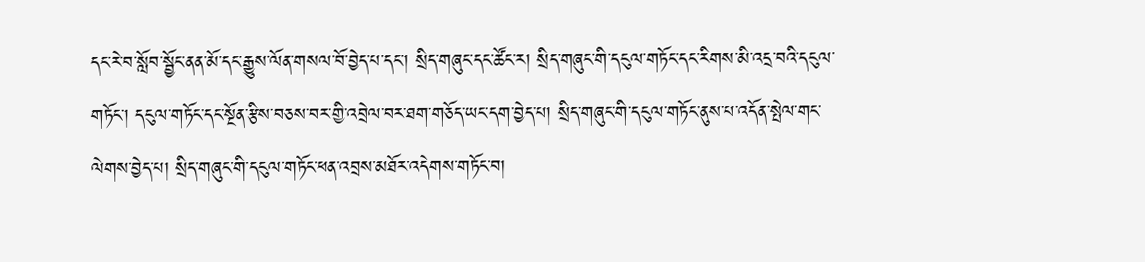དང་རེ་བ་སློབ་སྦྱོང་ནན་མོ་དང་རྒྱུས་ལོན་གསལ་བོ་བྱེད་པ་དང་། སྲིད་གཞུང་དང་ཚོང་ར། སྲིད་གཞུང་གི་དངུལ་གཏོང་དང་རིགས་མི་འདྲ་བའི་དངུལ་གཏོང་། དངུལ་གཏོང་དང་སྔོན་རྩིས་བཅས་བར་གྱི་འབྲེལ་བར་ཐག་གཅོད་ཡང་དག་བྱེད་པ། སྲིད་གཞུང་གི་དངུལ་གཏོང་ནུས་པ་འདོན་སྤེལ་གང་ལེགས་བྱེད་པ། སྲིད་གཞུང་གི་དངུལ་གཏོང་ཕན་འབྲས་མཐོར་འདེགས་གཏོང་བ།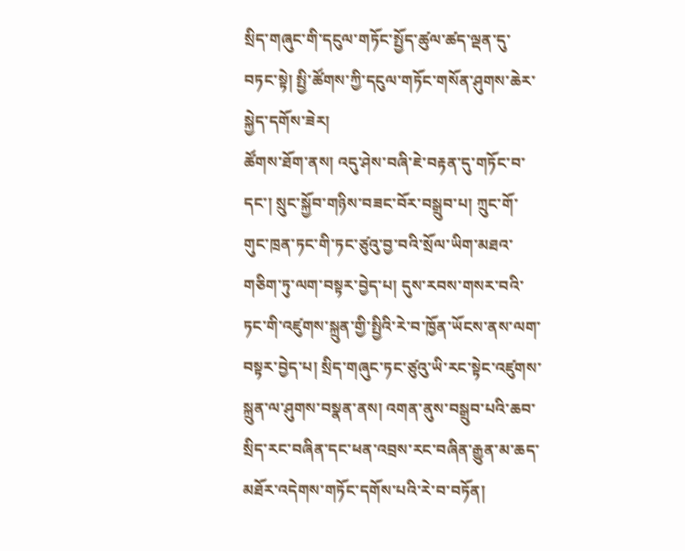སྲིད་གཞུང་གི་དངུལ་གཏོང་སྤྱོད་ཚུལ་ཚད་ལྡན་དུ་བཏང་སྟེ། སྤྱི་ཚོགས་ཀྱི་དངུལ་གཏོང་གསོན་ཤུགས་ཆེར་སྐྱེད་དགོས་ཟེར།
ཚོགས་ཐོག་ནས། འདུ་ཤེས་བཞི་ཇེ་བརྟན་དུ་གཏོང་བ་དང་། སྲུང་སྐྱོབ་གཉིས་བཟང་བོར་བསྒྲུབ་པ། ཀྲུང་གོ་གུང་ཁྲན་ཏང་གི་ཏང་ཙུའུ་བྱ་བའི་སྲོལ་ཡིག་མཐའ་གཅིག་ཏུ་ལག་བསྟར་བྱེད་པ། དུས་རབས་གསར་བའི་ཏང་གི་འཛུགས་སྐྲུན་གྱི་སྤྱིའི་རེ་བ་ཁྱོན་ཡོངས་ནས་ལག་བསྟར་བྱེད་པ། སྲིད་གཞུང་ཏང་ཙུའུ་ཡི་རང་སྟེང་འཛུགས་སྐྲུན་ལ་ཤུགས་བསྣན་ནས། འགན་ནུས་བསྒྲུབ་པའི་ཆབ་སྲིད་རང་བཞིན་དང་ཕན་འབྲས་རང་བཞིན་རྒྱུན་མ་ཆད་མཐོར་འདེགས་གཏོང་དགོས་པའི་རེ་བ་བཏོན།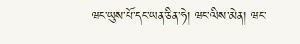ཝང་ཡུས་པོ་དང་ཡན་ཅིན་ཧེ། ཝང་ལིས་མེན། ཝང་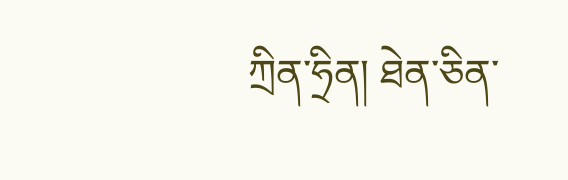ཀྲིན་ཧྲིན། ཐེན་ཅིན་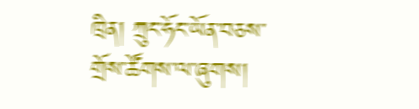ཁྲིན། ཀྲུང་ཧོང་ཡོན་བཅས་གྲོས་ཚོགས་ལ་ཞུགས།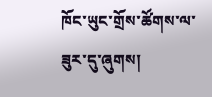ཁོང་ཡུང་གྲོས་ཚོགས་ལ་ཟུར་དུ་ཞུགས།